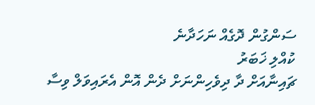ސަންގުން ދޮގެއް ނަހަދާނެ
ކުއްލި ޚަބަރު
ޗައިނާއަށް ދާ ދިވެހިންނަށް ދެން އޮން އެރައިވަލް ވިސާ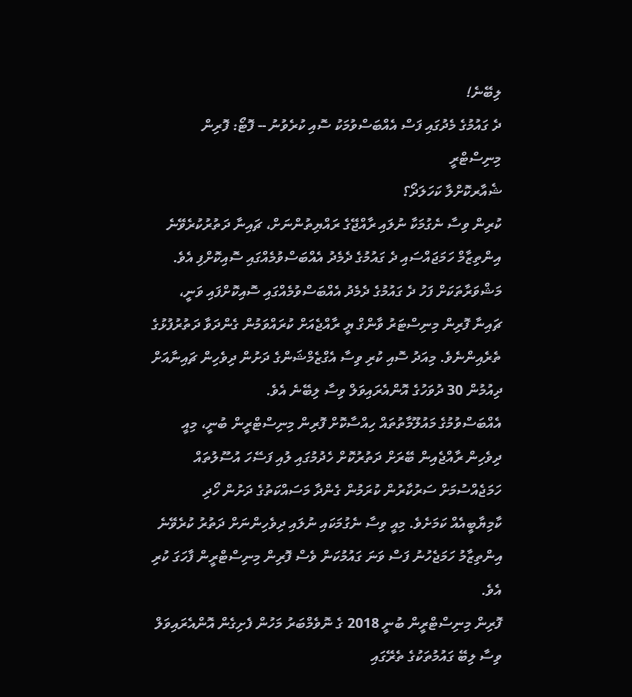ލިބޭނެ!
ދެ ގައުމުގެ މެދުގައި ފަސް އެއްބަސްވުމަކު ސޮއި ކުރެވުނު -- ފޮޓޯ: ފޮރިން މިނިސްޓްރީ
ޝެއާރކޮށްލާ ކަހަލަދޯ؟
ކުރިން ވިސާ ނެގުމަކާ ނުލައި ރާއްޖޭގެ ރައްޔިތުންނަށް، ޗައިނާ ދަތުރުކުރެވޭނެ އިންތިޒާމް ހަމަޖައްސައި ދެ ގައުމުގެ ދެމެދު އެއްބަސްވުމެއްގައި ސޮއިކޮށްފި އެވެ.
މަޝްވަރާތަކަށް ފަހު ދެ ގައުމުގެ ދެމެދު އެއްބަސްވުމެއްގައި ސޮއިކޮށްފައި ވަނީ، ޗައިނާ ފޮރިން މިނިސްޓަރު ވާންގް ޔީ ރާއްޖެއަށް ކުރައްވަމުން ގެންދަވާ ދަތުރުފުޅުގެ ތެރެއިންނެވެ. މިއަދު ސޮއި ކުރި ވިސާ އެގްޒެމްޝަންގެ ދަށުން ދިވެހިން ޗައިނާއަށް ދިއުމުން 30 ދުވަހުގެ އޮންއެރައިވަލް ވިސާ ލިބޭނެ އެވެ.
އެއްބަސްވުމުގެ މައުލޫމާތުތައް ހިއްސާކޮށް ފޮރިން މިނިސްޓްރީން ބުނީ، މިއީ ދިވެހިން ރާއްޖެއިން ބޭރަށް ދަތުރުކޮށް ހެދުމުގައި ލުއި ފަސޭހަ އުސޫލުތައް ހަމަޖެއްސުމަށް ސަރުކާރުން ކުރަމުން ގެންދާ މަސައްކަތުގެ ދަށުން ހޯދި ކާމިޔާބީއެއް ކަމަށެވެ. މިއީ ވިސާ ނެގުމަކައި ނުލައި ދިވެހިންނަށް ދަތުރު ކުރެވޭނެ އިންތިޒާމު ހަމަޖެހުނު ފަސް ވަނަ ގައުމުކަން ވެސް ފޮރިން މިނިސްޓްރީން ފާހަގަ ކުރި އެވެ.
ފޮރިން މިނިސްޓްރީން ބުނީ 2018 ގެ ނޮވެމްބަރު މަހުން ފެށިގެން އޮންއެރައިވަލް ވިސާ ލިބޭ ގައުމުތަކުގެ ތެރޭގައި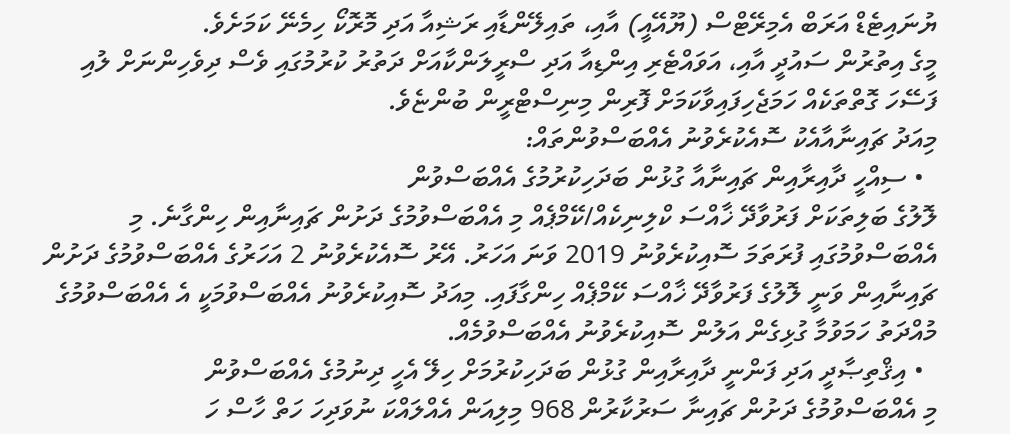ޔުނައިޓެޑް އަރަބް އެމިރޭޓްސް (ޔޫއޭއީ) އާއި، ތައިލޭންޑާއި ރަޝިއާ އަދި މޮރޮކޯ ހިމެނޭ ކަމަށެވެ.
މީގެ އިތުރުން ސައުދީ އާއި، އަވައްޓެރި އިންޑިއާ އަދި ސްރީލަންކާއަށް ދަތުރު ކުރުމުގައި ވެސް ދިވެހިންނަށް ލުއި ފަސޭހަ ގޮތްތަކެއް ހަމަޖެހިފައިވާކަމަށް ފޮރިން މިނިސްޓްރީން ބުންޏެވެ.
މިއަދު ޗައިނާއާއެކު ސޮއެކުރެވުނު އެއްބަސްވުންތައް:
  • ސިއްހީ ދާއިރާއިން ޗައިނާއާ ގުޅުން ބަދަހިކުރުމުގެ އެއްބަސްވުން
ލޮލުގެ ބަލިތަކަށް ފަރުވާދޭ ޚާއްސަ ކްލިނިކެއް/ކޭމްޕެއް މި އެއްބަސްވުމުގެ ދަށުން ޗައިނާއިން ހިންގާނެ. މި އެއްބަސްވުމުގައި ފުރަތަމަ ސޮއިކުރެވުނު 2019 ވަނަ އަހަރު. އޭރު ސޮއެކުރެވުނު 2 އަހަރުގެ އެއްބަސްވުމުގެ ދަށުން ޗައިނާއިން ވަނީ ލޮލުގެ ފަރުވާދޭ ޚާއްސަ ކޭމްޕެއް ހިންގާފައި. މިއަދު ސޮއިކުރެވުނު އެއްބަސްވުމަކީ އެ އެއްބަސްވުމުގެ މުއްދަތު ހަމަވުމާ ގުޅިގެން އަލުން ސޮއިކުރެވުނު އެއްބަސްވުމެއް.
  • އިޤްތިޞާދީ އަދި ފަންނީ ދާއިރާއިން ގުޅުން ބަދަހިކުރުމަށް ހިލޭ އެހީ ދިނުމުގެ އެއްބަސްވުން
މި އެއްބަސްވުމުގެ ދަށުން ޗައިނާ ސަރުކާރުން 968 މިލިއަން އެއްލައްކަ ނުވަދިހަ ހަތް ހާސް ހަ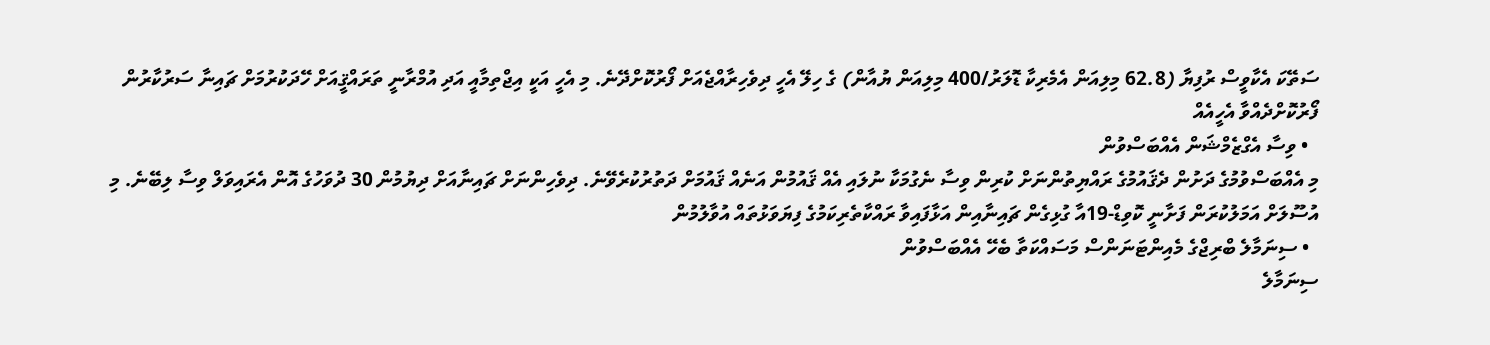ސަތޭކަ އެކާވީސް ރުފިޔާ (62.8 މިލިއަން އެމެރިކާ ޑޮލަރު/400 މިލިއަން ޔުއާން) ގެ ހިލޭ އެހީ ދިވެހިރާއްޖެއަށް ފޯރުކޮށްދޭނެ. މި އެހީ އަކީ އިޖްތިމާއީ އަދި އުމްރާނީ ތަރައްޤީއަށް ހޭދަކުރުމަށް ޗައިނާ ސަރުކާރުން ފޯރުކޮށްދެއްވާ އެހީއެއް
  • ވިސާ އެގްޒެމްޝަން އެއްބަސްވުން
މި އެއްބަސްވުމުގެ ދަށުން ދެޤައުމުގެ ރައްޔިތުންނަށް ކުރިން ވިސާ ނެގުމަކާ ނުލައި އެއް ޤައުމުން އަނެއް ޤައުމަށް ދަތުރުކުރެވޭނެ. ދިވެހިންނަށް ޗައިނާއަށް ދިޔުމުން 30 ދުވަހުގެ އޮން އެރައިވަލް ވިސާ ލިބޭނެ. މި އުސޫލަށް އަމަލުކުރަން ފަށާނީ ކޮވިޑް-19އާ ގުޅިގެން ޗައިނާއިން އަޅާފައިވާ ރައްކާތެރިކަމުގެ ފިޔަވަޅުތައް އުވާލުމުން
  • ސިނަމާލެ ބްރިޖްގެ މެއިންޓަނަންސް މަސައްކަތާ ބެހޭ އެއްބަސްވުން
ސިނަމާލެ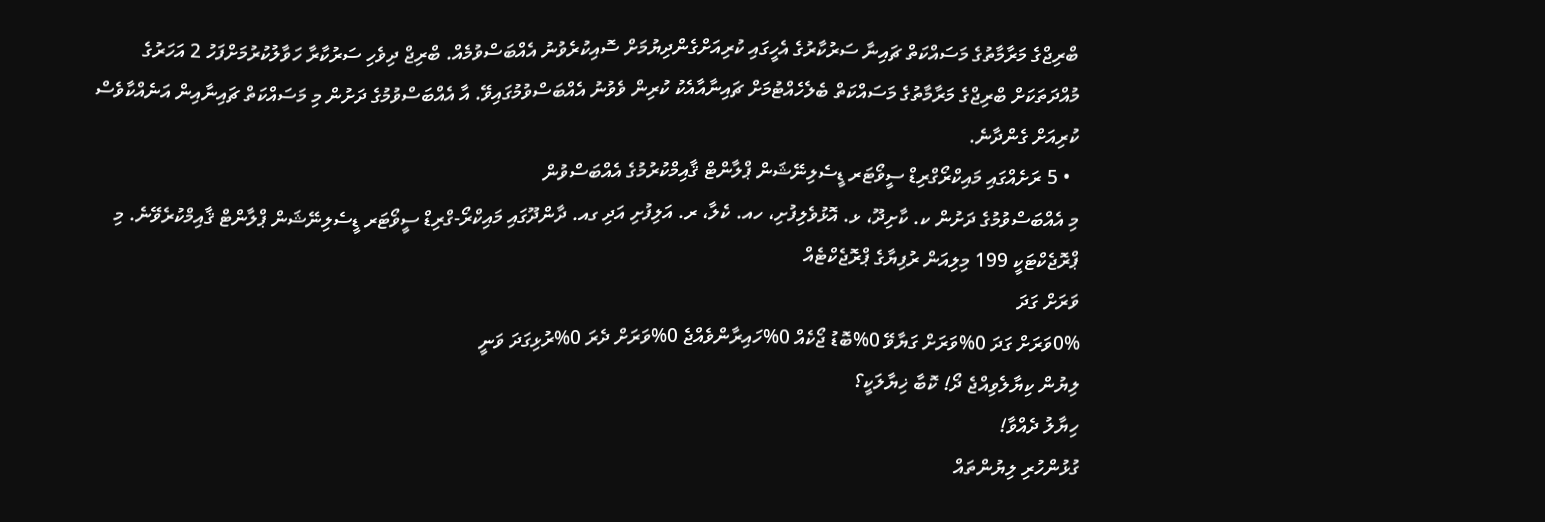ބްރިޖްގެ މަރާމާތުގެ މަސައްކަތް ޗައިނާ ސަރުކާރުގެ އެހީގައި ކުރިއަށްގެންދިޔުމަށް ސޮއިކުރެވުނު އެއްބަސްވުމެއް. ބްރިޖް ދިވެހި ސަރުކާރާ ހަވާލުކުރުމަށްފަހު 2 އަހަރުގެ މުއްދަތަކަށް ބްރިޖްގެ މަރާމާތުގެ މަސައްކަތް ބެލެހެއްޓުމަށް ޗައިނާއާއެކު ކުރިން ވެވުނު އެއްބަސްވުމުގައިވޭ. އާ އެއްބަސްވުމުގެ ދަށުން މި މަސައްކަތް ޗައިނާއިން އަނެއްކާވެސް ކުރިއަށް ގެންދާނެ.
  • 5 ރަށެއްގައި މައިކްރޯގްރިޑް ސީވޯޓަރ ޑީސެލިނޭޝަން ޕްލާންޓް ޤާއިމްކުރުމުގެ އެއްބަސްވުން
މި އެއްބަސްވުމުގެ ދަށުން ކ. ކާށިދޫ، ޅ. އޮޅުވެލިފުށި، ހއ. ކެލާ، ރ. އަލިފުށި އަދި ގއ. ދާންދޫގައި މައިކްރޯ-ގްރިޑް ސީވޯޓަރ ޑީސެލިނޭޝަން ޕްލާންޓް ޤާއިމްކުރެވޭނެ. މި ޕްރޮޖެކްޓަކީ 199 މިލިއަން ރުފިޔާގެ ޕްރޮޖެކްޓެއް
ވަރަށް ގަދަ
0%ވަރަށް ގަދަ 0%ވަރަށް ގަޔާވޭ 0%ބޮޑު ޖޯކެއް 0%ހައިރާންވެއްޖެ 0%ވަރަށް ދެރަ 0%ރުޅިގަދަ ވަނީ
ލިޔުން ކިޔާލެވިއްޖެ ދޯ! ކޮބާ ޚިޔާލަކީ؟
ހިޔާލު ދެއްވާ!
ގުޅުންހުރި ލިޔުންތައް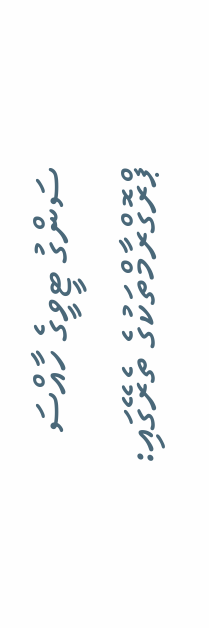ސަންގު ޓީވީގެ ހާއްސަ ޕްރޮގްރާމްތަކުގެ ތެރޭގައި: